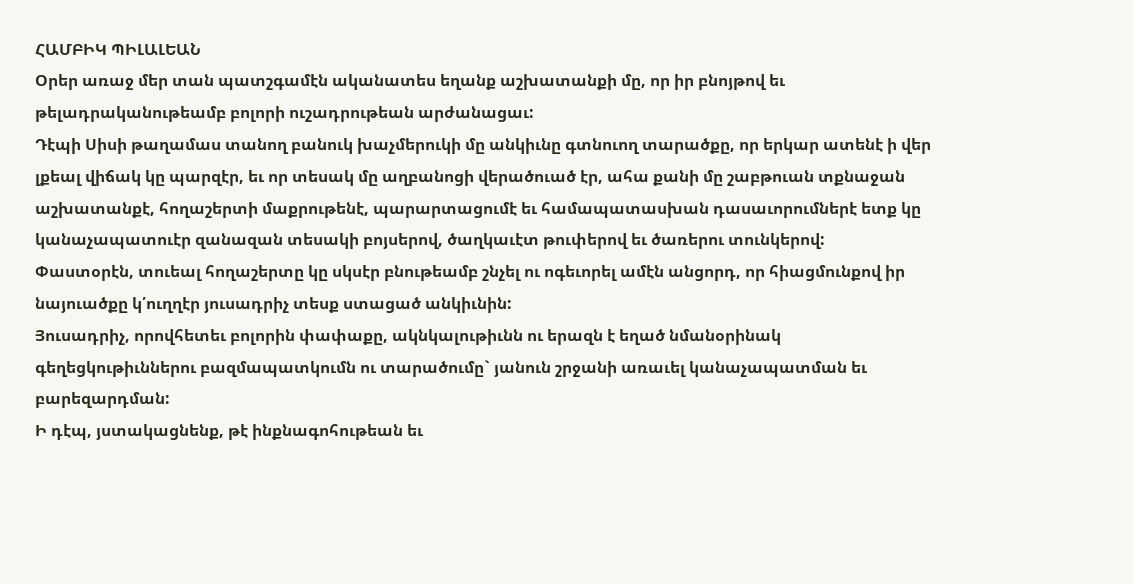ՀԱՄԲԻԿ ՊԻԼԱԼԵԱՆ
Օրեր առաջ մեր տան պատշգամէն ականատես եղանք աշխատանքի մը, որ իր բնոյթով եւ թելադրականութեամբ բոլորի ուշադրութեան արժանացաւ:
Դէպի Սիսի թաղամաս տանող բանուկ խաչմերուկի մը անկիւնը գտնուող տարածքը, որ երկար ատենէ ի վեր լքեալ վիճակ կը պարզէր, եւ որ տեսակ մը աղբանոցի վերածուած էր, ահա քանի մը շաբթուան տքնաջան աշխատանքէ, հողաշերտի մաքրութենէ, պարարտացումէ եւ համապատասխան դասաւորումներէ ետք կը կանաչապատուէր զանազան տեսակի բոյսերով, ծաղկաւէտ թուփերով եւ ծառերու տունկերով:
Փաստօրէն, տուեալ հողաշերտը կը սկսէր բնութեամբ շնչել ու ոգեւորել ամէն անցորդ, որ հիացմունքով իր նայուածքը կ՛ուղղէր յուսադրիչ տեսք ստացած անկիւնին:
Յուսադրիչ, որովհետեւ բոլորին փափաքը, ակնկալութիւնն ու երազն է եղած նմանօրինակ գեղեցկութիւններու բազմապատկումն ու տարածումը` յանուն շրջանի առաւել կանաչապատման եւ բարեզարդման:
Ի դէպ, յստակացնենք, թէ ինքնագոհութեան եւ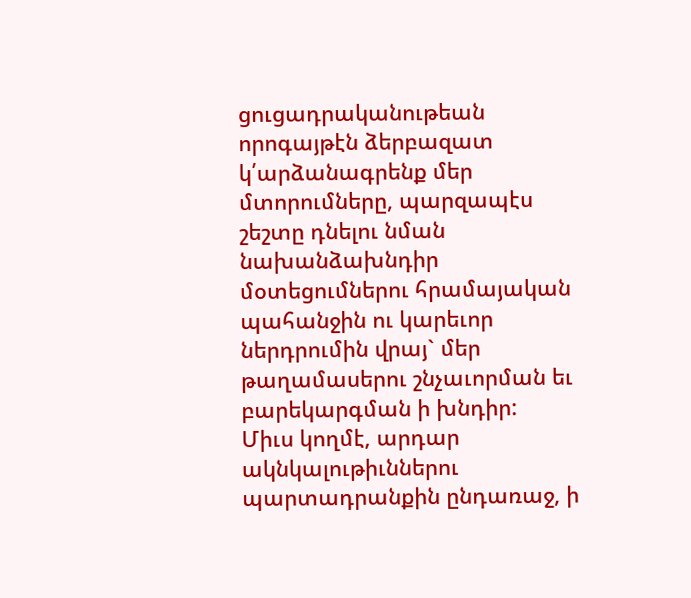ցուցադրականութեան որոգայթէն ձերբազատ կ՛արձանագրենք մեր մտորումները, պարզապէս շեշտը դնելու նման նախանձախնդիր մօտեցումներու հրամայական պահանջին ու կարեւոր ներդրումին վրայ` մեր թաղամասերու շնչաւորման եւ բարեկարգման ի խնդիր:
Միւս կողմէ, արդար ակնկալութիւններու պարտադրանքին ընդառաջ, ի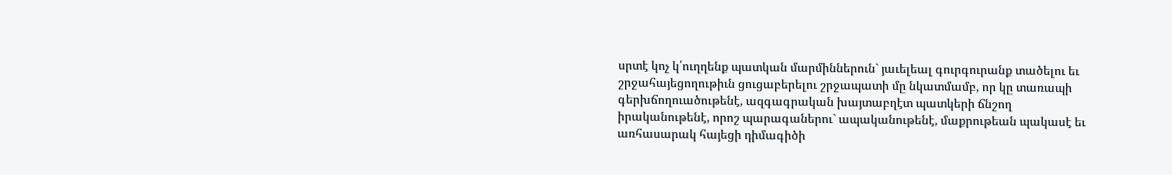սրտէ կոչ կ՛ուղղենք պատկան մարմիններուն` յաւելեալ գուրգուրանք տածելու եւ շրջահայեցողութիւն ցուցաբերելու շրջապատի մը նկատմամբ, որ կը տառապի գերխճողուածութենէ, ազգագրական խայտաբղէտ պատկերի ճնշող իրականութենէ, որոշ պարագաներու` ապականութենէ, մաքրութեան պակասէ եւ առհասարակ հայեցի դիմագիծի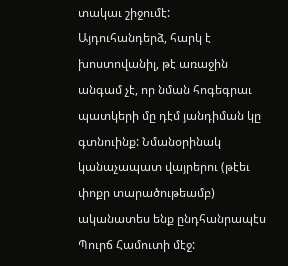տակաւ շիջումէ:
Այդուհանդերձ, հարկ է խոստովանիլ, թէ առաջին անգամ չէ, որ նման հոգեգրաւ պատկերի մը դէմ յանդիման կը գտնուինք: Նմանօրինակ կանաչապատ վայրերու (թէեւ փոքր տարածութեամբ) ականատես ենք ընդհանրապէս Պուրճ Համուտի մէջ: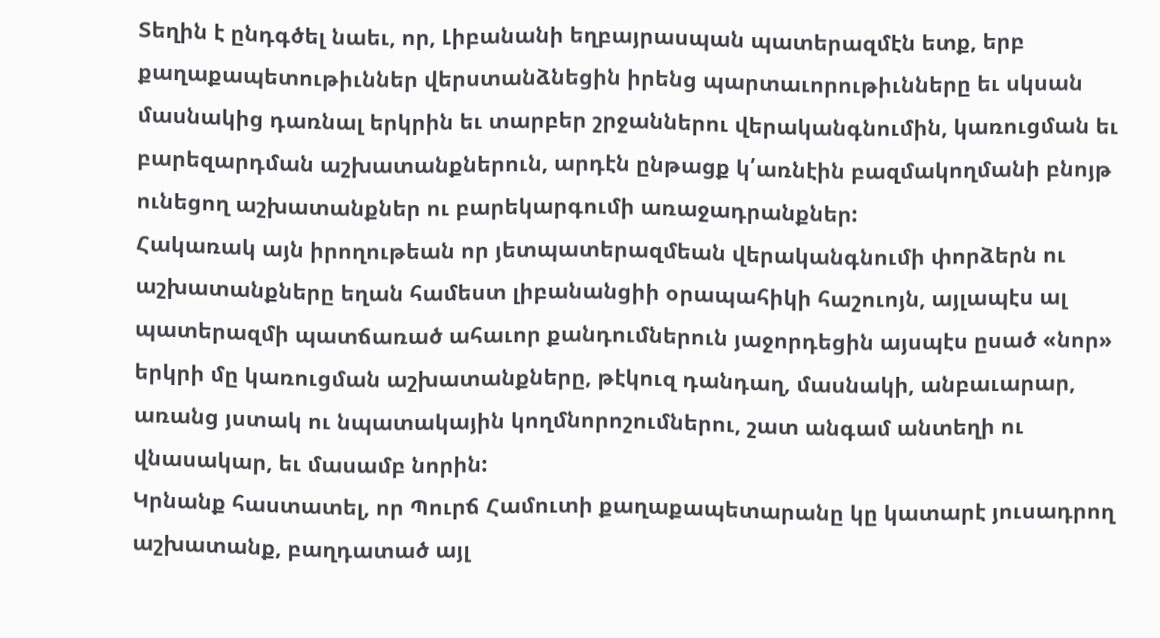Տեղին է ընդգծել նաեւ, որ, Լիբանանի եղբայրասպան պատերազմէն ետք, երբ քաղաքապետութիւններ վերստանձնեցին իրենց պարտաւորութիւնները եւ սկսան մասնակից դառնալ երկրին եւ տարբեր շրջաններու վերականգնումին, կառուցման եւ բարեզարդման աշխատանքներուն, արդէն ընթացք կ՛առնէին բազմակողմանի բնոյթ ունեցող աշխատանքներ ու բարեկարգումի առաջադրանքներ:
Հակառակ այն իրողութեան որ յետպատերազմեան վերականգնումի փորձերն ու աշխատանքները եղան համեստ լիբանանցիի օրապահիկի հաշուոյն, այլապէս ալ պատերազմի պատճառած ահաւոր քանդումներուն յաջորդեցին այսպէս ըսած «նոր» երկրի մը կառուցման աշխատանքները, թէկուզ դանդաղ, մասնակի, անբաւարար, առանց յստակ ու նպատակային կողմնորոշումներու, շատ անգամ անտեղի ու վնասակար, եւ մասամբ նորին:
Կրնանք հաստատել, որ Պուրճ Համուտի քաղաքապետարանը կը կատարէ յուսադրող աշխատանք, բաղդատած այլ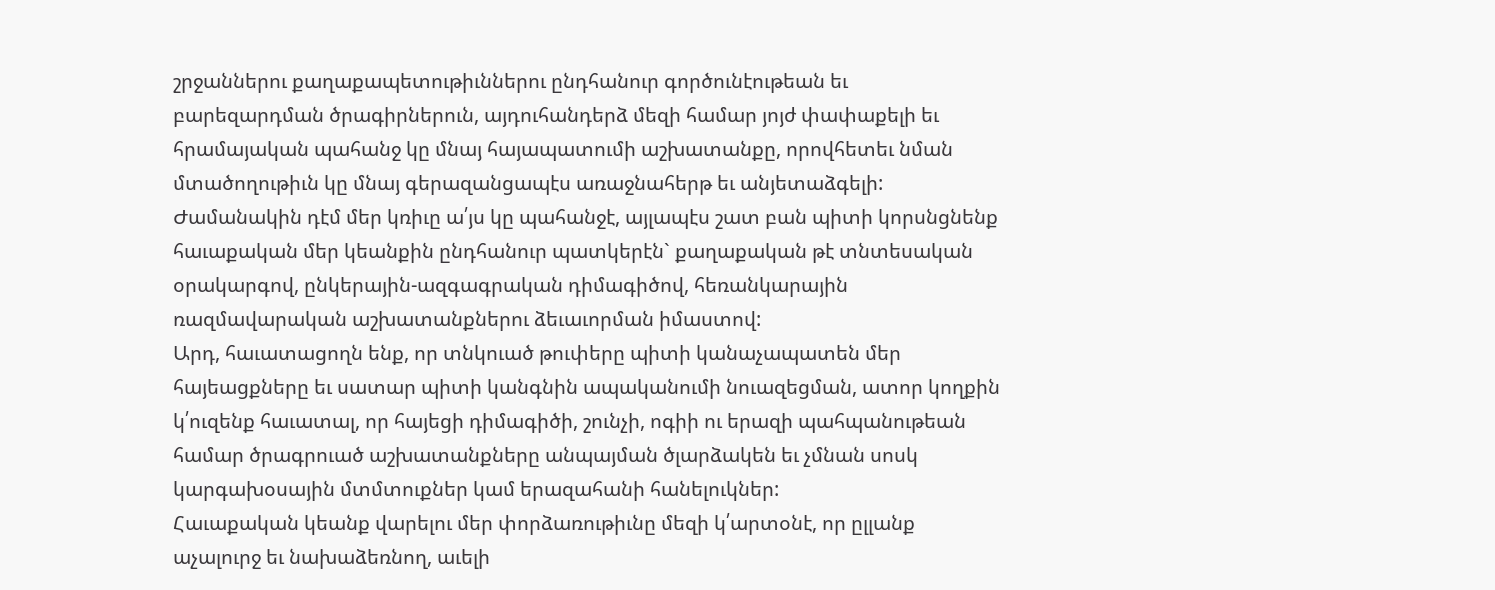շրջաններու քաղաքապետութիւններու ընդհանուր գործունէութեան եւ բարեզարդման ծրագիրներուն, այդուհանդերձ մեզի համար յոյժ փափաքելի եւ հրամայական պահանջ կը մնայ հայապատումի աշխատանքը, որովհետեւ նման մտածողութիւն կը մնայ գերազանցապէս առաջնահերթ եւ անյետաձգելի:
Ժամանակին դէմ մեր կռիւը ա՛յս կը պահանջէ, այլապէս շատ բան պիտի կորսնցնենք հաւաքական մեր կեանքին ընդհանուր պատկերէն` քաղաքական թէ տնտեսական օրակարգով, ընկերային-ազգագրական դիմագիծով, հեռանկարային ռազմավարական աշխատանքներու ձեւաւորման իմաստով:
Արդ, հաւատացողն ենք, որ տնկուած թուփերը պիտի կանաչապատեն մեր հայեացքները եւ սատար պիտի կանգնին ապականումի նուազեցման, ատոր կողքին կ՛ուզենք հաւատալ, որ հայեցի դիմագիծի, շունչի, ոգիի ու երազի պահպանութեան համար ծրագրուած աշխատանքները անպայման ծլարձակեն եւ չմնան սոսկ կարգախօսային մտմտուքներ կամ երազահանի հանելուկներ:
Հաւաքական կեանք վարելու մեր փորձառութիւնը մեզի կ՛արտօնէ, որ ըլլանք աչալուրջ եւ նախաձեռնող, աւելի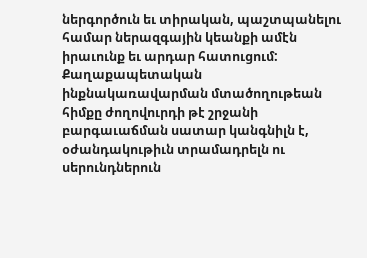ներգործուն եւ տիրական, պաշտպանելու համար ներազգային կեանքի ամէն իրաւունք եւ արդար հատուցում:
Քաղաքապետական ինքնակառավարման մտածողութեան հիմքը ժողովուրդի թէ շրջանի բարգաւաճման սատար կանգնիլն է, օժանդակութիւն տրամադրելն ու սերունդներուն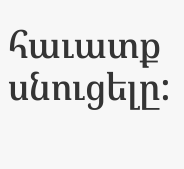հաւատք սնուցելը: